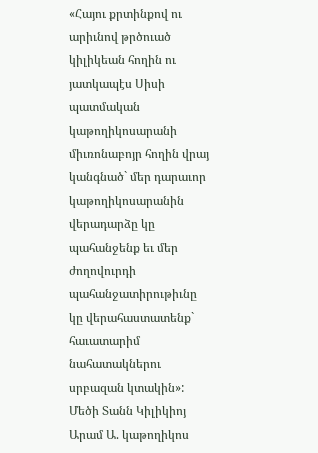«Հայու քրտինքով ու արիւնով թրծուած կիլիկեան հողին ու յատկապէս Սիսի պատմական կաթողիկոսարանի միւռոնաբոյր հողին վրայ կանգնած` մեր դարաւոր կաթողիկոսարանին վերադարձը կը պահանջենք եւ մեր ժողովուրդի պահանջատիրութիւնը կը վերահաստատենք` հաւատարիմ նահատակներու սրբազան կտակին»:
Մեծի Տանն Կիլիկիոյ Արամ Ա. կաթողիկոս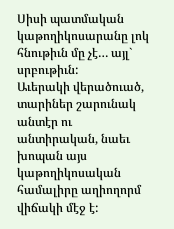Սիսի պատմական կաթողիկոսարանը լոկ հնութիւն մը չէ… այլ` սրբութիւն:
Աւերակի վերածուած, տարիներ շարունակ անտէր ու անտիրական, նաեւ խոպան այս կաթողիկոսական համալիրը աղիողորմ վիճակի մէջ է: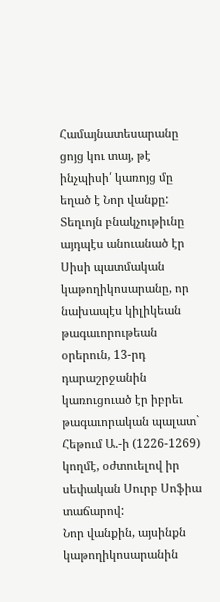Համայնատեսարանը ցոյց կու տայ, թէ ինչպիսի՛ կառոյց մը եղած է Նոր վանքը: Տեղւոյն բնակչութիւնը այդպէս անուանած էր Սիսի պատմական կաթողիկոսարանը, որ նախապէս կիլիկեան թագաւորութեան օրերուն, 13-րդ դարաշրջանին կառուցուած էր իբրեւ թագաւորական պալատ` Հեթում Ա.-ի (1226-1269) կողմէ, օժտուելով իր սեփական Սուրբ Սոֆիա տաճարով:
Նոր վանքին, այսինքն կաթողիկոսարանին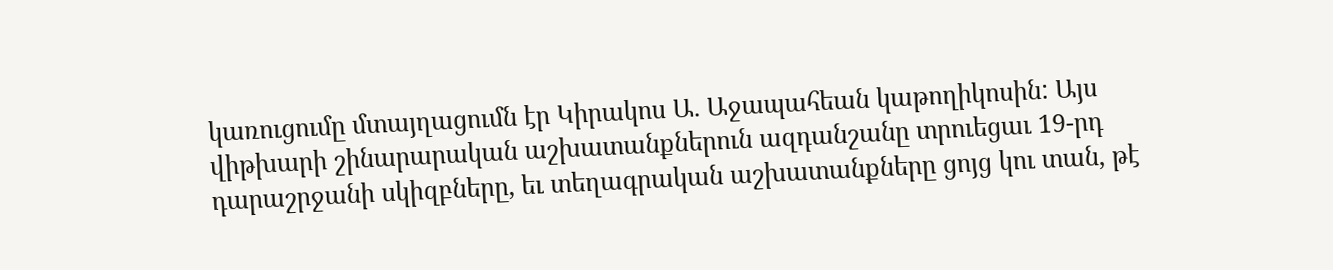կառուցումը մտայղացումն էր Կիրակոս Ա. Աջապահեան կաթողիկոսին: Այս վիթխարի շինարարական աշխատանքներուն ազդանշանը տրուեցաւ 19-րդ դարաշրջանի սկիզբները, եւ տեղագրական աշխատանքները ցոյց կու տան, թէ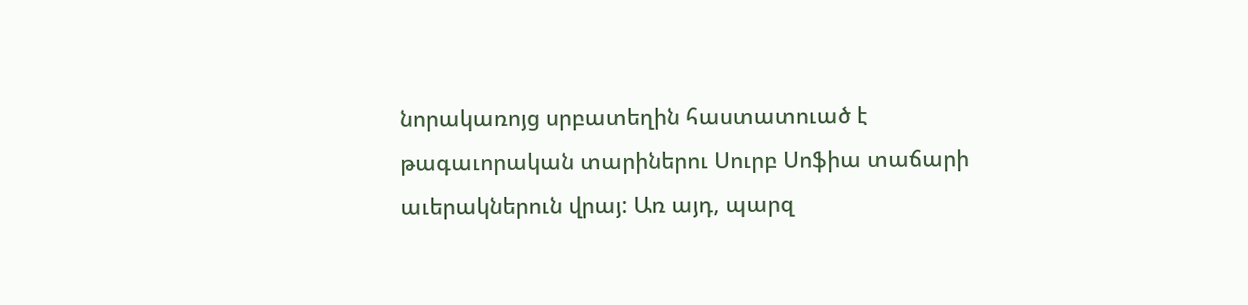նորակառոյց սրբատեղին հաստատուած է թագաւորական տարիներու Սուրբ Սոֆիա տաճարի աւերակներուն վրայ: Առ այդ, պարզ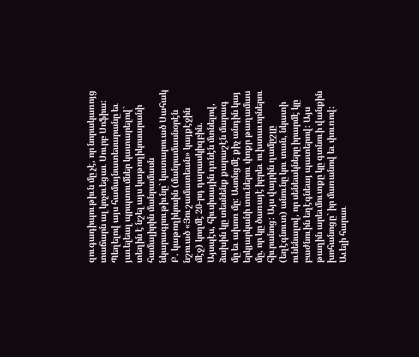զուգադիպութիւն մը չէ, որ նորակառոյց տաճարն ալ կոչուեցաւ Սուրբ Սոֆիա:
Պեղելով այս համայնատեսարանը եւ յաւելեալ պրպտումներ կատարելով` տեղին է նշել այս կաթողիկոսարանի համալիրին մանրամասն նկարագրութիւնը` կատարուած Սահակ Բ. կաթողիկոսին (մանրամասնօրէն նշուած «Յուշամատեան» կայքէջին մէջ) կողմէ 20-րդ դարասկիզբին.
Այսպէս, հիւսիսային դռնէն մտնելով, ձախին կը տեսնենք քարաշէն մարագ մը եւ ախոռ մը: Ասոնցմէ քիչ անդին կայ երկյարկանի տուներու փոքր թաղամաս մը, որ կը ծառայէ իբրեւ ուխտաւորներու հիւրանոց: Այս վայրին ղամըշլը (եղէգնուտ) անունը կու տան, նկատի ունենալով, որ սենեակները իրարմէ կը բաժնուին եղէգնեայ պատերով: Այս թաղին արեւմուտքը կը գտնուի վանքին խոհանոցը` իր մառանով եւ փուռով: Աւելի հարաւ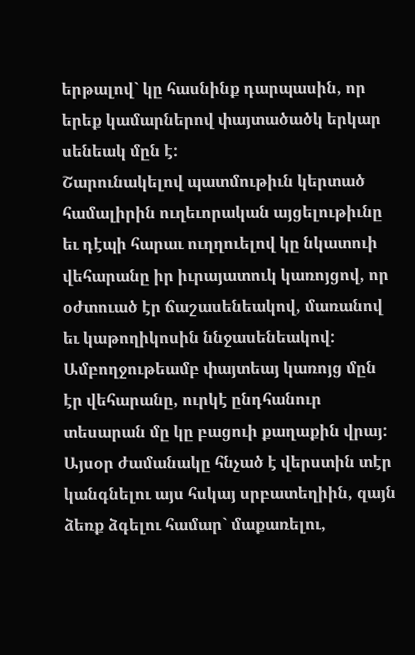երթալով` կը հասնինք դարպասին, որ երեք կամարներով փայտածածկ երկար սենեակ մըն է:
Շարունակելով պատմութիւն կերտած համալիրին ուղեւորական այցելութիւնը եւ դէպի հարաւ ուղղուելով կը նկատուի վեհարանը իր իւրայատուկ կառոյցով, որ օժտուած էր ճաշասենեակով, մառանով եւ կաթողիկոսին ննջասենեակով: Ամբողջութեամբ փայտեայ կառոյց մըն էր վեհարանը, ուրկէ ընդհանուր տեսարան մը կը բացուի քաղաքին վրայ:
Այսօր ժամանակը հնչած է վերստին տէր կանգնելու այս հսկայ սրբատեղիին, զայն ձեռք ձգելու համար` մաքառելու,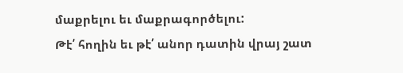մաքրելու եւ մաքրագործելու:
Թէ՛ հողին եւ թէ՛ անոր դատին վրայ շատ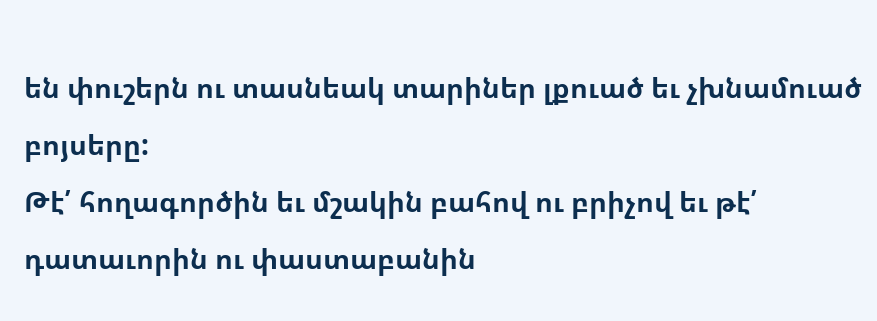են փուշերն ու տասնեակ տարիներ լքուած եւ չխնամուած բոյսերը:
Թէ՛ հողագործին եւ մշակին բահով ու բրիչով եւ թէ՛ դատաւորին ու փաստաբանին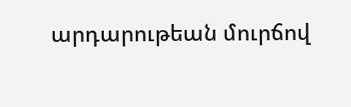արդարութեան մուրճով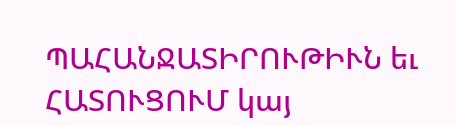ՊԱՀԱՆՋԱՏԻՐՈՒԹԻՒՆ եւ ՀԱՏՈՒՑՈՒՄ կայ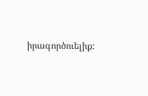իրագործուելիք: